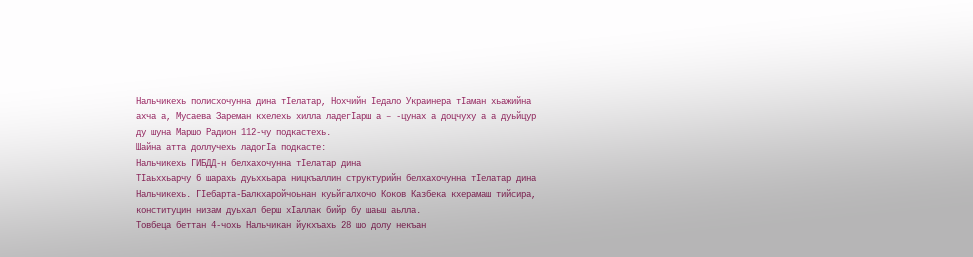Нальчикехь полисхочунна дина тӀелатар, Нохчийн Iедало Украинера тӀаман хьажийна ахча а, Мусаева Зареман кхелехь хилла ладегIарш а – -цунах а доцчуху а а дуьйцур ду шуна Маршо Радион 112-чу подкастехь.
Шайна атта доллучехь ладогIа подкасте:
Нальчикехь ГИБДД-н белхахочунна тӀелатар дина
ТӀаьххьарчу 6 шарахь дуьххьара ницкъаллин структурийн белхахочунна тӀелатар дина Нальчикехь. ГӀебарта-Балкхаройчоьнан куьйгалхочо Коков Казбека кхерамаш тийсира, конституцин низам дуьхал берш хӀаллак бийр бу шаьш аьлла.
Товбеца беттан 4-чохь Нальчикан йукхъахь 28 шо долу некъан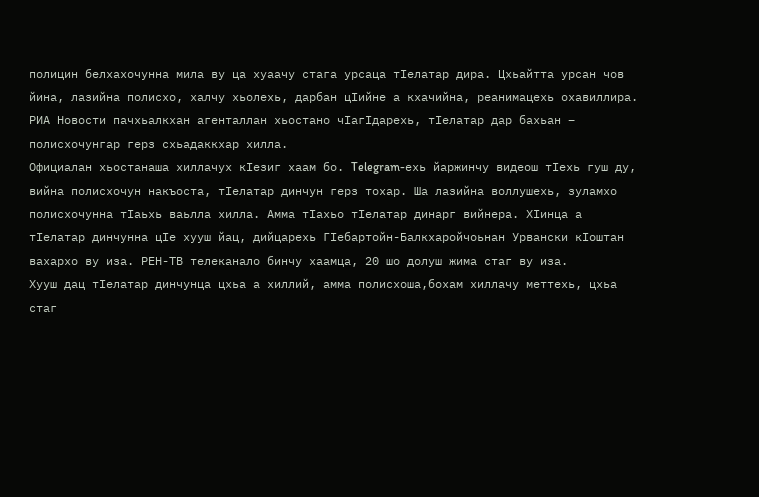полицин белхахочунна мила ву ца хуаачу стага урсаца тIелатар дира. Цхьайтта урсан чов йина, лазийна полисхо, халчу хьолехь, дарбан цIийне а кхачийна, реанимацехь охавиллира. РИА Новости пачхьалкхан агенталлан хьостано чӀагӀдарехь, тIелатар дар бахьан – полисхочунгар герз схьадаккхар хилла.
Официалан хьостанаша хиллачух кӀезиг хаам бо. Telegram-ехь йаржинчу видеош тIехь гуш ду, вийна полисхочун накъоста, тIелатар динчун герз тохар. Ша лазийна воллушехь, зуламхо полисхочунна тIаьхь ваьлла хилла. Амма тIахьо тIелатар динарг вийнера. ХIинца а тӀелатар динчунна цӀе хууш йац, дийцарехь ГӀебартойн-Балкхаройчоьнан Урвански кӀоштан вахархо ву иза. РЕН-ТВ телеканало бинчу хаамца, 20 шо долуш жима стаг ву иза.
Хууш дац тӀелатар динчунца цхьа а хиллий, амма полисхоша,бохам хиллачу меттехь, цхьа стаг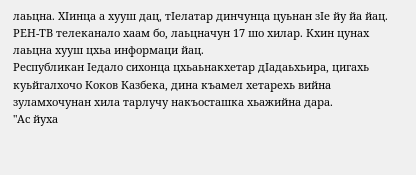лаьцна. ХIинца а хууш дац, тIелатар динчунца цуьнан зIе йу йа йац. РЕН-ТВ телеканало хаам бо, лаьцначун 17 шо хилар. Кхин цунах лаьцна хууш цхьа информаци йац.
Республикан Ӏедало сихонца цхьаьнакхетар дӀадаьхьира, цигахь куьйгалхочо Коков Казбека, дина къамел хетарехь вийна зуламхочунан хила тарлучу накъосташка хьажийна дара.
"Ас йуха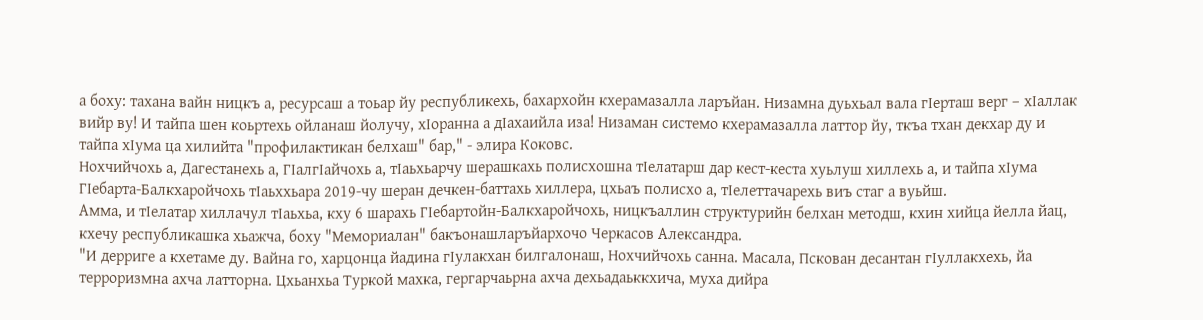а боху: тахана вайн ницкъ а, ресурсаш а тоьар йу республикехь, бахархойн кхерамазалла ларъйан. Низамна дуьхьал вала гӀерташ верг – хӀаллак вийр ву! И тайпа шен коьртехь ойланаш йолучу, хӀоранна а дIахаийла иза! Низаман системо кхерамазалла латтор йу, ткъа тхан декхар ду и тайпа хIума ца хилийта "профилактикан белхаш" бар," - элира Коковс.
Нохчийчохь а, Дагестанехь а, ГIалгIайчохь а, тӀаьхьарчу шерашкахь полисхошна тӀелатарш дар кест-кеста хуьлуш хиллехь а, и тайпа хIума ГӀебарта-Балкхаройчохь тIаьххьара 2019-чу шеран дечкен-баттахь хиллера, цхьаъ полисхо а, тIелеттачарехь виъ стаг а вуьйш.
Амма, и тIелатар хиллачул тIаьхьа, кху 6 шарахь ГӀебартойн-Балкхаройчохь, ницкъаллин структурийн белхан методш, кхин хийца йелла йац, кхечу республикашка хьажча, боху "Мемориалан" бакъонашларъйархочо Черкасов Александра.
"И дерриге а кхетаме ду. Вайна го, харцонца йадина гIулакхан билгалонаш, Нохчийчохь санна. Масала, Пскован десантан гӀуллакхехь, йа терроризмна ахча латторна. Цхьанхьа Туркой махка, гергарчаьрна ахча дехьадаьккхича, муха дийра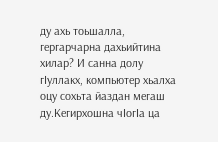ду ахь тоьшалла, гергарчарна дахьийтина хилар? И санна долу гIуллакх, компьютер хьалха оцу сохьта йаздан мегаш ду.Кегирхошна чIогIа ца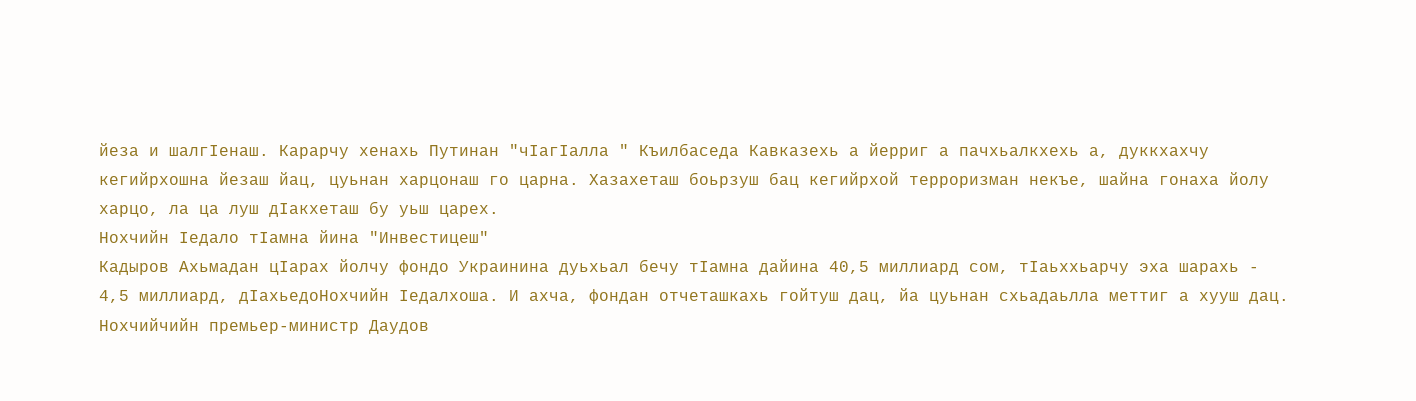йеза и шалгIенаш. Карарчу хенахь Путинан "чIагIалла " Къилбаседа Кавказехь а йерриг а пачхьалкхехь а, дуккхахчу кегийрхошна йезаш йац, цуьнан харцонаш го царна. Хазахеташ боьрзуш бац кегийрхой терроризман некъе, шайна гонаха йолу харцо, ла ца луш дIакхеташ бу уьш царех.
Нохчийн Iедало тӀамна йина "Инвестицеш"
Кадыров Ахьмадан цӀарах йолчу фондо Украинина дуьхьал бечу тӀамна дайина 40,5 миллиард сом, тӀаьххьарчу эха шарахь - 4,5 миллиард, дIахьедоНохчийн Ӏедалхоша. И ахча, фондан отчеташкахь гойтуш дац, йа цуьнан схьадаьлла меттиг а хууш дац.
Нохчийчийн премьер-министр Даудов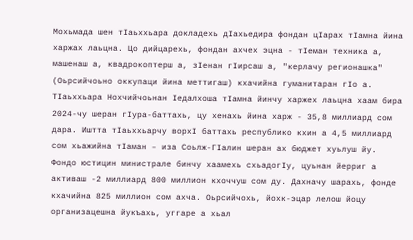Мохьмада шен тӀаьххьара докладехь дIахьедира фондан цIарах тIамна йина харжах лаьцна. Цо дийцарехь, фондан ахчех эцна - тӀеман техника а, машенаш а, квадрокоптерш а, зӀенан гӀирсаш а, "керлачу регионашка" (Оьрсийчоьно оккупаци йина меттигаш) кхачийна гуманитаран гӀо а.
ТӀаьххьара Нохчийчоьнан Ӏедалхоша тӀамна йинчу харжех лаьцна хаам бира 2024-чу шеран гIура-баттахь, цу хенахь йина харж - 35,8 миллиард сом дара. Иштта тӀаьххьарчу ворхӀ баттахь республико кхин а 4,5 миллиард сом хьажийна тIаман – иза Соьлж-ГӀалин шеран ах бюджет хуьлуш йу.
Фондо юстицин министрале бинчу хаамехь схьадогIу, цуьнан йерриг а активаш -2 миллиард 800 миллион кхоччуш сом ду. Дахначу шарахь, фонде кхачийна 825 миллион сом ахча. Оьрсийчохь, йохк-эцар лелош йоцу организацешна йукъахь, уггаре а хьал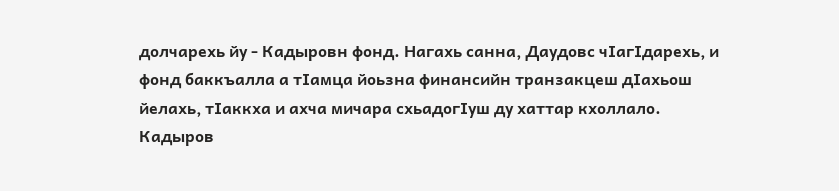долчарехь йу - Кадыровн фонд. Нагахь санна, Даудовс чӀагӀдарехь, и фонд баккъалла а тӀамца йоьзна финансийн транзакцеш дӀахьош йелахь, тӀаккха и ахча мичара схьадогӀуш ду хаттар кхоллало.
Кадыров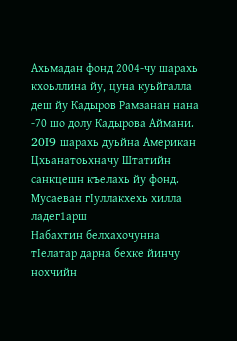Ахьмадан фонд 2004-чу шарахь кхоьллина йу, цуна куьйгалла деш йу Кадыров Рамзанан нана -70 шо долу Кадырова Аймани. 20I9 шарахь дуьйна Американ Цхьанатоьхначу Штатийн санкцешн къелахь йу фонд.
Мусаеван гIуллакхехь хилла ладег1арш
Набахтин белхахочунна тӀелатар дарна бехке йинчу нохчийн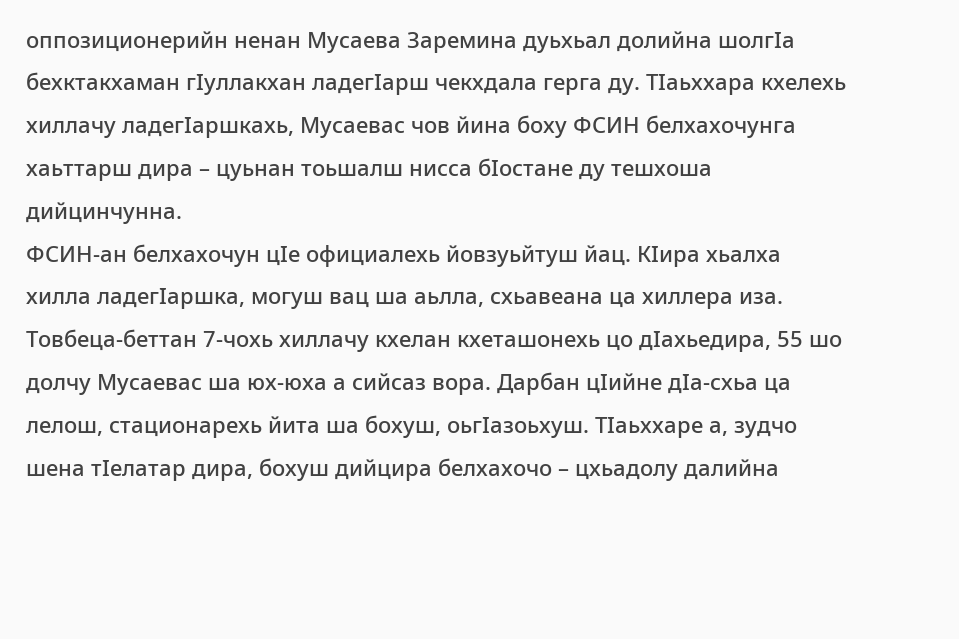оппозиционерийн ненан Мусаева Заремина дуьхьал долийна шолгӀа бехктакхаман гӀуллакхан ладегIарш чекхдала герга ду. ТIаьххара кхелехь хиллачу ладегIаршкахь, Мусаевас чов йина боху ФСИН белхахочунга хаьттарш дира – цуьнан тоьшалш нисса бӀостане ду тешхоша дийцинчунна.
ФСИН-ан белхахочун цӀе официалехь йовзуьйтуш йац. КӀира хьалха хилла ладегIаршка, могуш вац ша аьлла, схьавеана ца хиллера иза. Товбеца-беттан 7-чохь хиллачу кхелан кхеташонехь цо дӀахьедира, 55 шо долчу Мусаевас ша юх-юха а сийсаз вора. Дарбан цӀийне дIа-схьа ца лелош, стационарехь йита ша бохуш, оьгIазоьхуш. ТIаьххаре а, зудчо шена тӀелатар дира, бохуш дийцира белхахочо – цхьадолу далийна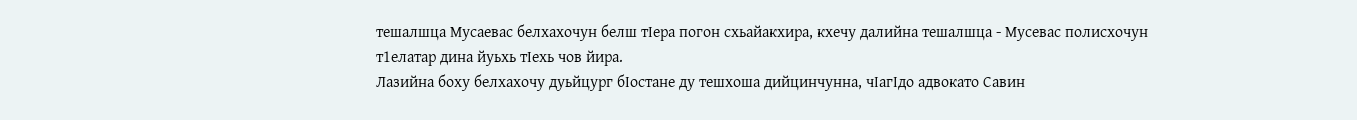тешалшца Мусаевас белхахочун белш тIера погон схьайакхира, кхечу далийна тешалшца - Мусевас полисхочун т1елатар дина йуьхь тIехь чов йира.
Лазийна боху белхахочу дуьйцург бӀостане ду тешхоша дийцинчунна, чӀагӀдо адвокато Савин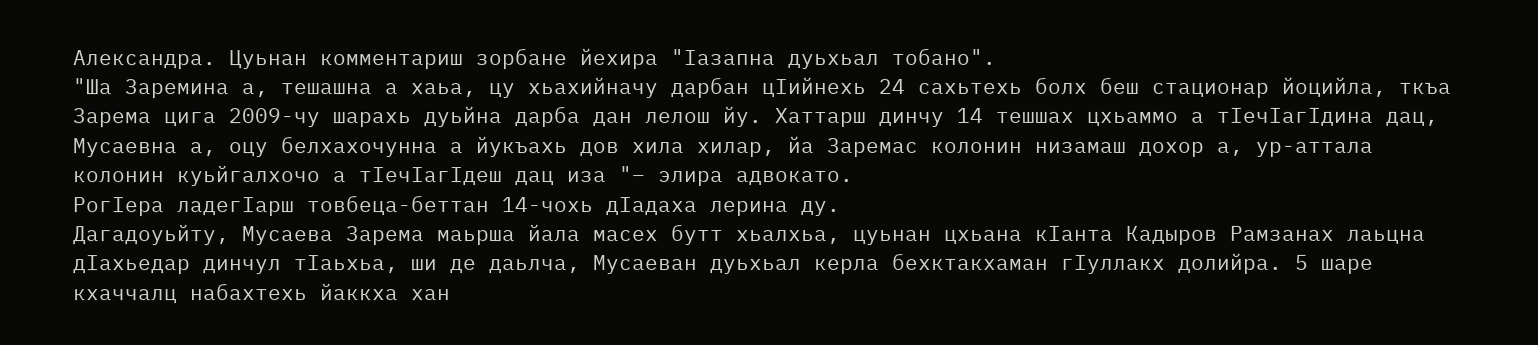Александра. Цуьнан комментариш зорбане йехира "Ӏазапна дуьхьал тобано".
"Ша Заремина а, тешашна а хаьа, цу хьахийначу дарбан цIийнехь 24 сахьтехь болх беш стационар йоцийла, ткъа Зарема цига 2009-чу шарахь дуьйна дарба дан лелош йу. Хаттарш динчу 14 тешшах цхьаммо а тӀечӀагӀдина дац, Мусаевна а, оцу белхахочунна а йукъахь дов хила хилар, йа Заремас колонин низамаш дохор а, ур-аттала колонин куьйгалхочо а тIечIагIдеш дац иза "– элира адвокато.
РогӀера ладегӀарш товбеца-беттан 14-чохь дӀадаха лерина ду.
Дагадоуьйту, Мусаева Зарема маьрша йала масех бутт хьалхьа, цуьнан цхьана кӀанта Кадыров Рамзанах лаьцна дӀахьедар динчул тӀаьхьа, ши де даьлча, Мусаеван дуьхьал керла бехктакхаман гӀуллакх долийра. 5 шаре кхаччалц набахтехь йаккха хан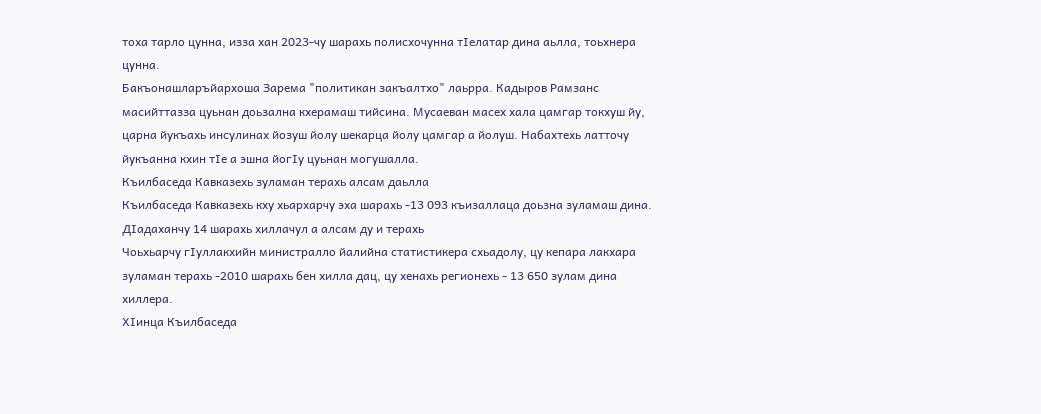тоха тарло цунна, изза хан 2023-чу шарахь полисхочунна тӀелатар дина аьлла, тоьхнера цунна.
Бакъонашларъйархоша Зарема "политикан закъалтхо" лаьрра. Кадыров Рамзанс масийттазза цуьнан доьзална кхерамаш тийсина. Мусаеван масех хала цамгар токхуш йу, царна йукъахь инсулинах йозуш йолу шекарца йолу цамгар а йолуш. Набахтехь латточу йукъанна кхин тIе а эшна йогIу цуьнан могушалла.
Къилбаседа Кавказехь зуламан терахь алсам даьлла
Къилбаседа Кавказехь кху хьархарчу эха шарахь -13 093 къизаллаца доьзна зуламаш дина. ДIадаханчу 14 шарахь хиллачул а алсам ду и терахь
Чоьхьарчу гӀуллакхийн министралло йалийна статистикера схьадолу, цу кепара лакхара зуламан терахь -2010 шарахь бен хилла дац, цу хенахь регионехь - 13 650 зулам дина хиллера.
ХӀинца Къилбаседа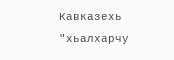Кавказехь "хьалхарчу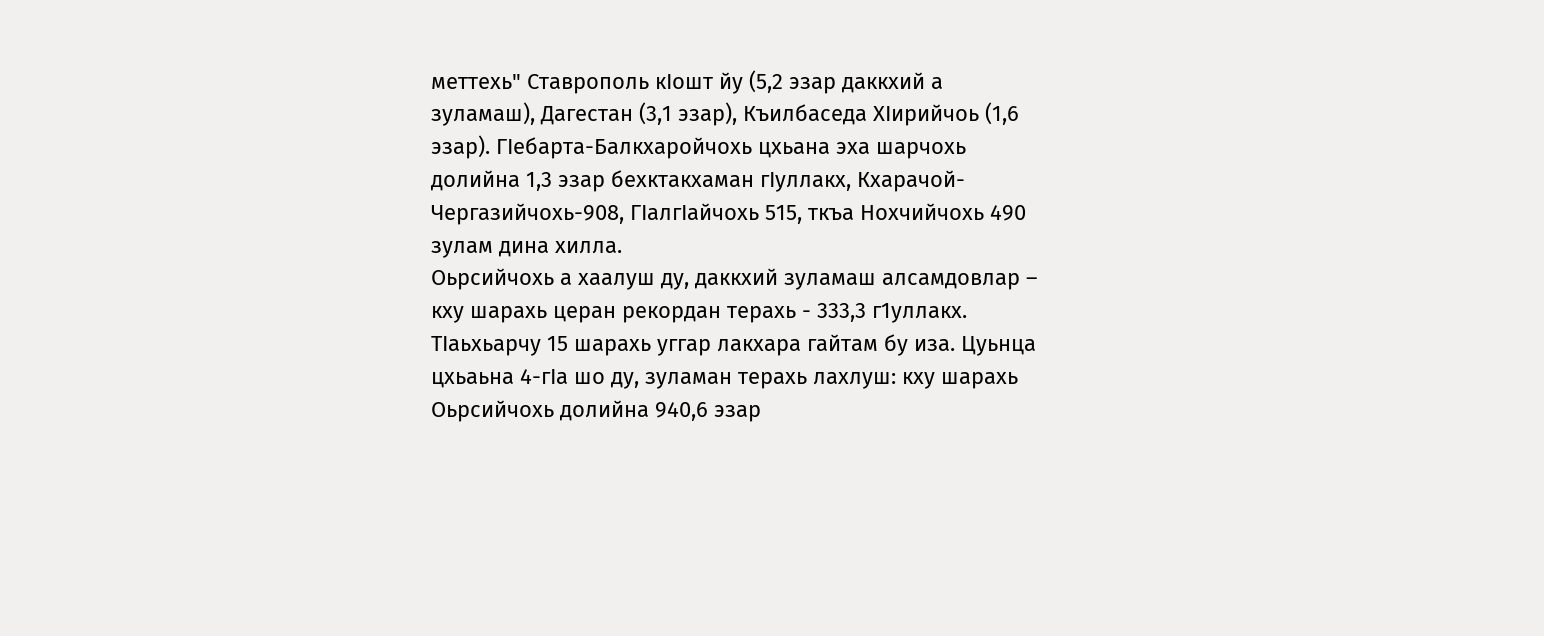меттехь" Ставрополь кIошт йу (5,2 эзар даккхий а зуламаш), Дагестан (3,1 эзар), Къилбаседа ХӀирийчоь (1,6 эзар). ГӀебарта-Балкхаройчохь цхьана эха шарчохь долийна 1,3 эзар бехктакхаман гӀуллакх, Кхарачой-Чергазийчохь-908, ГӀалгӀайчохь 515, ткъа Нохчийчохь 490 зулам дина хилла.
Оьрсийчохь а хаалуш ду, даккхий зуламаш алсамдовлар – кху шарахь церан рекордан терахь - 333,3 г1уллакх. ТӀаьхьарчу 15 шарахь уггар лакхара гайтам бу иза. Цуьнца цхьаьна 4-гӀа шо ду, зуламан терахь лахлуш: кху шарахь Оьрсийчохь долийна 940,6 эзар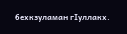бехкзуламан гӀуллакх.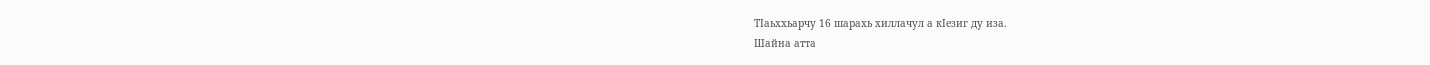ТӀаьххьарчу 16 шарахь хиллачул а кӀезиг ду иза.
Шайна атта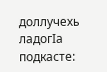доллучехь ладогIа подкасте: